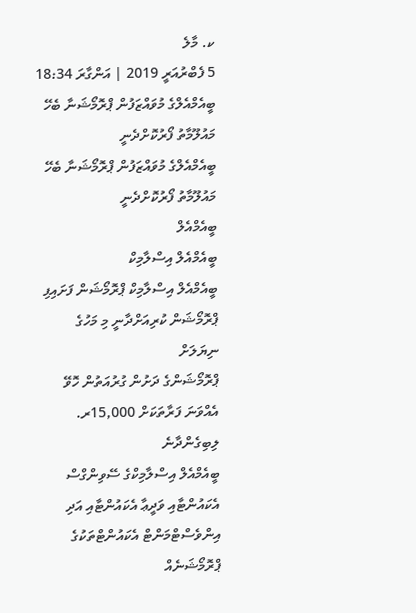ކ. މާލެ
5 ފެބްރުއަރީ 2019 | އަންގާރަ 18:34
ބީއެމްއެލްގެ މުވައްޒަފުން ޕްރޮމޯޝަނާ ބެހޭ މައުލޫމާތު ފޯރުކޮށްދެނީ
ބީއެމްއެލްގެ މުވައްޒަފުން ޕްރޮމޯޝަނާ ބެހޭ މައުލޫމާތު ފޯރުކޮށްދެނީ
ބީއެމްއެލް
ބީއެމްއެލް އިސްލާމިކް
ބީއެމްއެލް އިސްލާމިކް ޕްރޮމޯޝަން ފަށައިފި
ޕްރޮމޯޝަން ކުރިއަށްދާނީ މި މަހުގެ ނިޔަލަށް
ޕްރޮމޯޝަންގެ ދަށުން ގުރުއަތުން ހޮވޭ އެއްވަނަ ފަރާތަކަށް 15,000ރ. ލިބިގެންދާނެ
ބީއެމްއެލް އިސްލާމިކްގެ ސޭވިންގްސް އެކައުންޓާއި ވަދީޢާ އެކައުންޓާއި އަދި އިންވެސްޓްމަންޓް އެކައުންޓްތަކުގެ ޕްރޮމޯޝަނެއް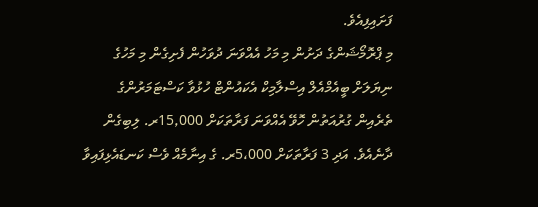ފަށައިފިއެވެ.
މި ޕްރޮމޯޝަންގެ ދަށުން މި މަހު އެއްވަނަ ދުވަހުން ފެށިގެން މި މަހުގެ ނިޔަލަށް ބީއެމްއެލް އިސްލާމިކް އެކައުންޓް ހުޅުވާ ކަސްޓަމަރުންގެ ތެރެއިން ގުރުއަތުން ހޮވޭ އެއްވަނަ ފަރާތަކަށް 15,000ރ. ލިބިގެން ދާނެއެވެ. އަދި 3 ފަރާތަކަށް 5،000ރ. ގެ އިނާމެއް ވެސް ކަނޑައެޅިފައިވާ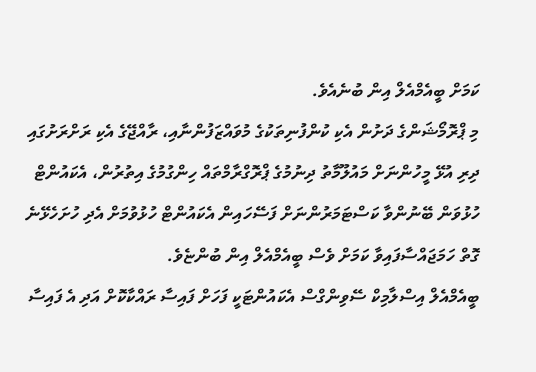ކަމަށް ބީއެމްއެލް އިން ބުނެއެވެ.
މި ޕްރޮމޯޝަންގެ ދަށުން އެކި ކުންފުނިތަކުގެ މުވައްޒަފުންނާއި، ރާއްޖޭގެ އެކި ރަށްރަށުގައި ދިރި އުޅޭ މީހުންނަށް މައުލޫމާތު ދިނުމުގެ ޕްރޮގްރާމްތައް ހިންގުމުގެ އިތުރުން، އެކައުންޓް ހުޅުވަން ބޭނުންވާ ކަސްޓަމަރުންނަށް ފަސޭހައިން އެކައުންޓް ހުޅުވުމަށް އެދި ހުށަހެޅޭނެ ގޮތް ހަމަޖައްސާފައިވާ ކަމަށް ވެސް ބީއެމްއެލް އިން ބުންޏެވެ.
ބީއެމްއެލް އިސްލާމިކް ސޭވިންގްސް އެކައުންޓަކީ ފަހަށް ފައިސާ ރައްކާކޮށް އަދި އެ ފައިސާ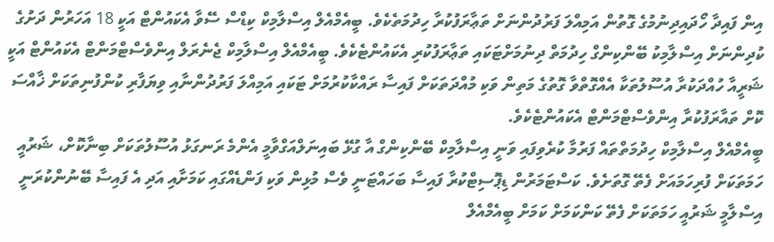އިން ފައިދާ ހޯދައިދިނުމުގެ ގޮތުން އަމިއްލަ ފަރުދުންނަށް ތަޢާރަފުކުރާ ހިދުމަތެކެވެ. ބީއެމްއެލް އިސްލާމިކް ކިޑްސް ސޭވާ އެކައުންޓް އަކީ 18 އަހަރުން ދަށުގެ ކުދިންނަށް އިސްލާމިކު ބޭންކިންގް ހިދުމަތް ދިނުމަށްޓަކައި ތަޢާރަފުކުރި އެކައުންޓެކެވެ. ބީއެމްއެލް އިސްލާމިކް ޖެނެރަލް އިންވެސްޓްމަންޓް އެކައުންޓް އަކީ ޝަރީއާ ހުއްދަކުރާ އުސޫލުތަކާ އެއްގޮތްވާ ގޮތުގެ މަތިން ވަކި މުއްދަތަކަށް ފައިސާ ރައްކާކުރުމަށް ޓަކައި އަމިއްލަ ފަރުދުންނާއި ވިޔަފާރި ކުންފުނިތަކަށް ޚާއްސަ ކޮށް ތައާރަފުކުރާ އިންވެސްޓްމަންޓް އެކައުންޓެކެވެ.
ބީއެމްއެލް އިސްލާމިކް ހިދުމަތްތައް ފަރުމާ ކުރެވިފައި ވަނީ އިސްލާމިކް ބޭންކިންގް އާ ގުޅޭ ބައިނަލްއަގްވާމީ އެންމެ ރަނގަޅު އުސޫލުތަކަށް ބިނާކޮށް، ޝަރުއީ ހަމަތަކަށް ފުރިހަމައަށް ފެތޭ ގޮތަށެވެ. ކަސްޓަމަރުން ޑިޕޮސިޓްކުރާ ފައިސާ ބަހައްޓަނީ ވެސް މުޅިން ވަކި ފަންޑެއްގައި ކަމަށާއި އަދި އެ ފައިސާ ބޭނުންކުރަނީ އިސްލާމީ ޝަރުއީ ހަމަތަކަށް ފެތޭ ކަންކަމަށް ކަމަށް ބީއެމްއެލް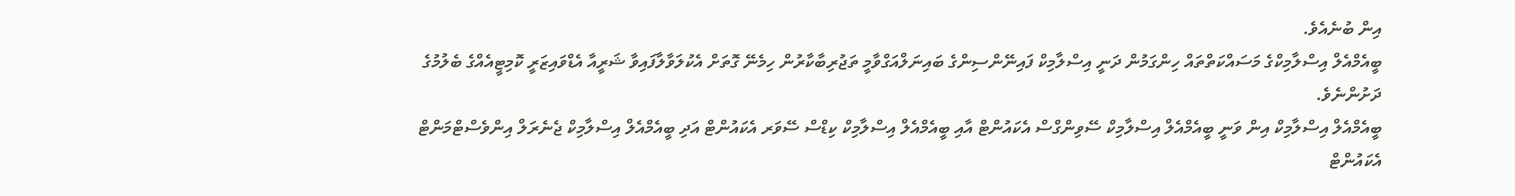އިން ބުނެއެވެ.
ބީއެމްއެލް އިސްލާމިކްގެ މަސައްކަތްތައް ހިންގަމުން ދަނީ އިސްލާމިކް ފައިނޭންސިންގެ ބައިނަލްއަގްވާމީ ތަޖުރިބާކާރުން ހިމެނޭ ގޮތަށް އެކުލަވާލާފައިވާ ޝަރީއާ އެޑްވައިޒަރީ ކޮމިޓީއެއްގެ ބެލުމުގެ ދަށުންނެވެ.
ބީއެމްއެލް އިސްލާމިކް އިން ވަނީ ބީއެމްއެލް އިސްލާމިކް ސޭވިންގްސް އެކައުންޓް އާއި ބީއެމްއެލް އިސްލާމިކް ކިޑްސް ސޭވަރ އެކައުންޓް އަދި ބީއެމްއެލް އިސްލާމިކް ޖެނެރަލް އިންވެސްޓްމަންޓް އެކައުންޓް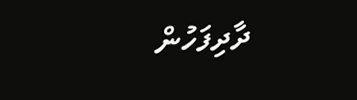ދާދިފަހުން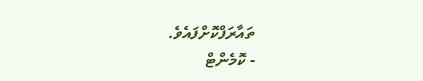ތައާރަފްކޮށްފައެވެ.
- ކޮމެންޓް